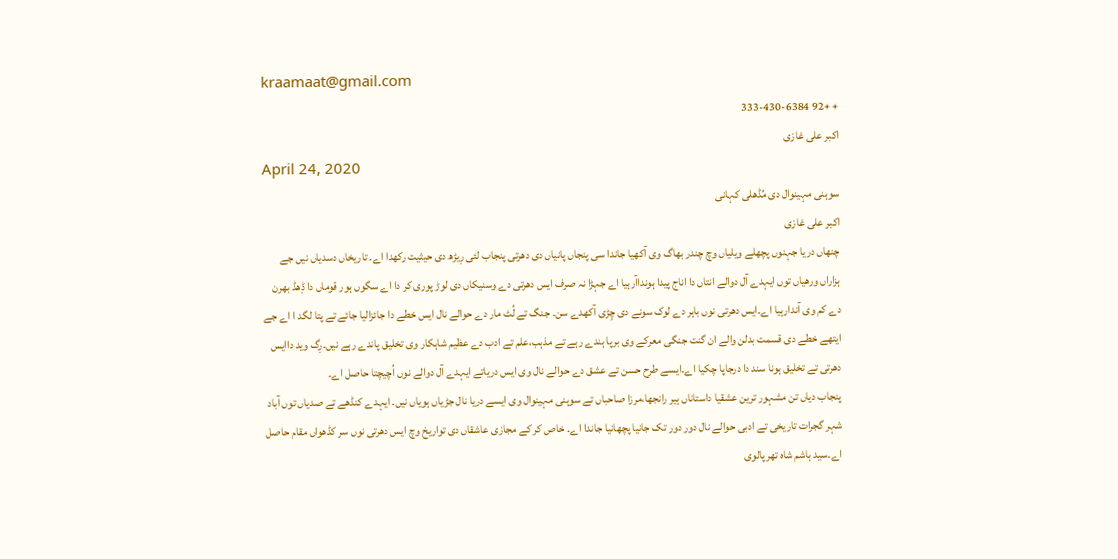kraamaat@gmail.com
+ +92 333-430-6384
اکبر علی غازی
April 24, 2020
سوہنی مہینوال دی مُڈھلی کہانی
اکبر علی غازی
چنھاں دریا جہنوں پچھلے ویلیاں وچ چندر بھاگ وی آکھیا جاندا سی پنجاں پانیاں دی دھرتی پنجاب لئی رِیڑھ دی حیثیت رکھدا اے۔ تاریخاں دسدیاں نیں جے ہزاراں ورھیاں توں ایہدے آل دوالے انتاں دا اناج پیدا ہونداآرہیا اے جہڑا نہ صرف ایس دھرتی دے وسنیکاں دی لوڑ پوری کر دا اے سگوں ہور قوماں دا ڈِھڈ بھرن دے کم وی آندارہیا اے۔ایس دھرتی نوں باہر دے لوک سونے دی چِڑی آکھدے سن۔ جنگ تے لُٹ مار دے حوالے نال ایس خطے دا جائزالیا جائے تے پتا لگد ا اے جے ایتھے خطے دی قسمت بدلن والے ان گنت جنگی معرکے وی برپا ہندے رہے تے مذہب،علم تے ادب دے عظیم شاہکار وی تخلیق پاندے رہے نیں۔رِگ وید داایس دھرتی تے تخلیق ہونا سند دا درجاپا چکیا اے۔ایسے طرح حسن تے عشق دے حوالے نال وی ایس دریاتے ایہدے آل دوالے نوں اُچیچتا حاصل اے۔
پنجاب دیاں تن مشہور ترین عشقیا داستاناں ہیر رانجھا،مرزا صاحباں تے سوہنی مہینوال وی ایسے دریا نال جڑیاں ہویاں نیں۔ ایہدے کنڈھے تے صدیاں توں آباد شہر گجرات تاریخی تے ادبی حوالے نال دور دور تک جانیا پچھانیا جاندا اے۔ خاص کر کے مجازی عاشقاں دی تواریخ وچ ایس دھرتی نوں سر کڈھواں مقام حاصل اے۔سید ہاشم شاہ تھرپالوی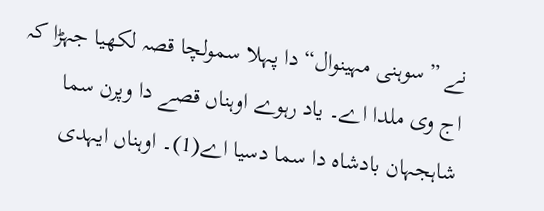نے ”سوہنی مہینوال“ دا پہلا سمولچا قصہ لکھیا جہڑا کہ اج وی ملدا اے۔ یاد رہوے اوہناں قصے دا وپرن سما شاہجہان بادشاہ دا سما دسیا اے(1)۔ اوہناں ایہدی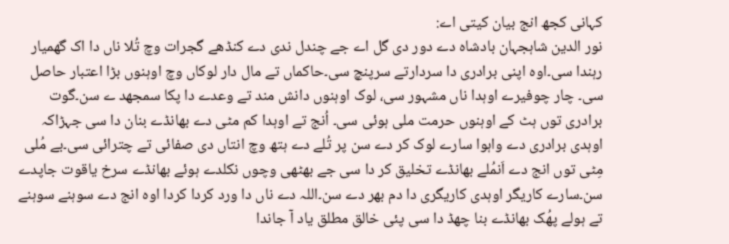کہانی کجھ انج بیان کیتی اے:
نور الدین شاہجہان بادشاہ دے دور دی گل اے جے چندل ندی دے کنڈھے گجرات وچ تُلا ناں دا اک گھمیار رہندا سی۔اوہ اپنی برادری دا سردارتے سرپنچ سی۔حاکماں تے مال دار لوکاں وچ اوہنوں بڑا اعتبار حاصل سی۔ چار چوفیرے اوہدا ناں مشہور سی، لوک اوہنوں دانش مند تے وعدے دا پکا سمجھد ے سن۔گوت برادری توں ہٹ کے اوہنوں حرمت ملی ہوئی سی۔ اُنج تے اوہدا کم مٹی دے بھانڈے بنان دا سی جہڑاکہ اوہدی برادری دے واہوا سارے لوک کر دے سن پر تُلے دے ہتھ وچ انتاں دی صفائی تے چترائی سی۔بے مُلی مِٹی توں انج دے اَنمُلے بھانڈے تخلیق کر دا سی جے بھٹھی وچوں نکلدے ہوئے بھانڈے سرخ یاقوت جاپدے سن۔سارے کاریگر اوہدی کاریگری دا دم بھر دے سن۔اللہ دے ناں دا ورد کردا کردا اوہ انج دے سوہنے سوہنے تے ہولے پھُک بھانڈے بنا چھڈ دا سی پئی خالق مطلق یاد آ جاندا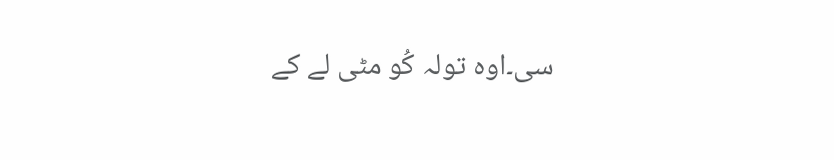سی۔اوہ تولہ کُو مٹی لے کے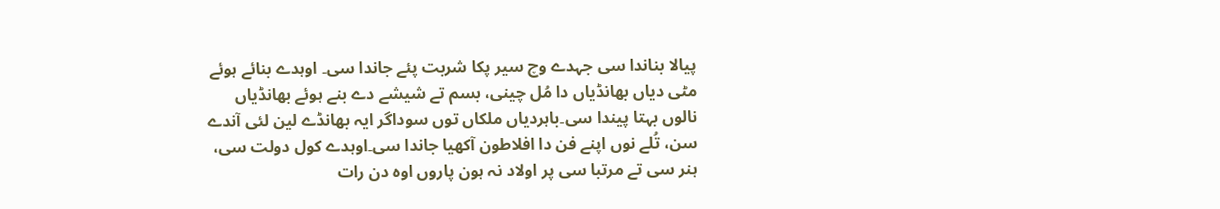پیالا بناندا سی جہدے وچ سیر پکا شربت پئے جاندا سی۔ اوہدے بنائے ہوئے مٹی دیاں بھانڈیاں دا مُل چینی، بسم تے شیشے دے بنے ہوئے بھانڈیاں نالوں بہتا پیندا سی۔باہردیاں ملکاں توں سوداگر ایہ بھانڈے لین لئی آندے سن، تُلے نوں اپنے فن دا افلاطون آکھیا جاندا سی۔اوہدے کول دولت سی، ہنر سی تے مرتبا سی پر اولاد نہ ہون پاروں اوہ دن رات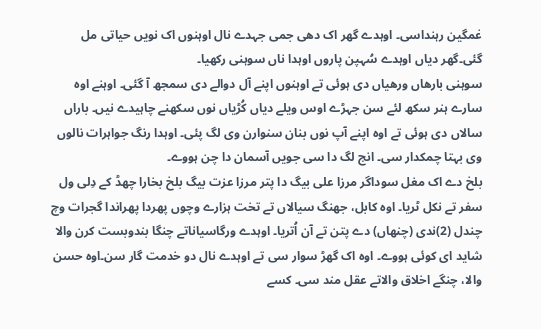غمگین رہنداسی۔ اوہدے گھر اک دھی جمی جہدے نال اوہنوں اک نویں حیاتی مل گئی۔گھر دیاں اوہدے سُہپن پاروں اوہدا ناں سوہنی رکھیا۔
سوہنی بارھاں ورھیاں دی ہوئی تے اوہنوں اپنے آل دوالے دی سمجھ آ گئی۔ اوہنے اوہ سارے ہنر سکھ لئے سن جہڑے اوس ویلے دیاں کُڑیاں نوں سکھنے چاہیدے نیں۔ باراں سالاں دی ہوئی تے اوہ اپنے آپ نوں بنان سنوارن وی لگ پئی۔ اوہدا رنگ جواہرات نالوں وی بہتا چمکدار سی۔ انج لگ دا سی جویں آسمان دا چن ہووے۔
بلخ دے اک مغل سوداگر مرزا علی بیگ دا پتر مرزا عزت بیگ بلخ بخارا چھڈ کے دِلی ول سفر تے نکل ٹریا۔ اوہ کابل، جھنگ سیالاں تے تخت ہزارے وچوں پھردا پھراندا گجرات وچ چندل (2)ندی (چنھاں) دے پتن تے آن اُتریا۔ اوہدے ورگاسیاناتے چنگا بندوبست کرن والا شاید ای کوئی ہووے۔ اوہ اک گھڑ سوار سی تے اوہدے نال دو خدمت گار سن۔اوہ حسن والا، چنگے اخلاق والاتے عقل مند سی۔ کسے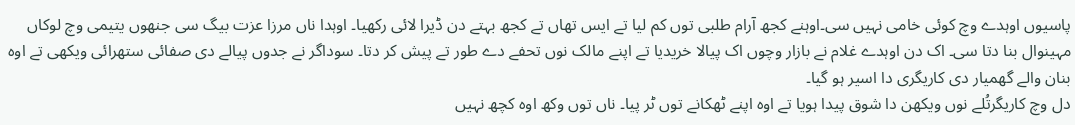پاسیوں اوہدے وچ کوئی خامی نہیں سی۔اوہنے کجھ آرام طلبی توں کم لیا تے ایس تھاں تے کجھ بہتے دن ڈیرا لائی رکھیا۔ اوہدا ناں مرزا عزت بیگ سی جنھوں یتیمی وچ لوکاں مہینوال بنا دتا سی۔ اک دن اوہدے غلام نے بازار وچوں اک پیالا خریدیا تے اپنے مالک نوں تحفے دے طور تے پیش کر دتا۔ سوداگر نے جدوں پیالے دی صفائی ستھرائی ویکھی تے اوہ بنان والے گھمیار دی کاریگری دا اسیر ہو گیا۔
دل وچ کاریگرتُلے نوں ویکھن دا شوق پیدا ہویا تے اوہ اپنے ٹھکانے توں ٹر پیا۔ ناں توں وکھ اوہ کچھ نہیں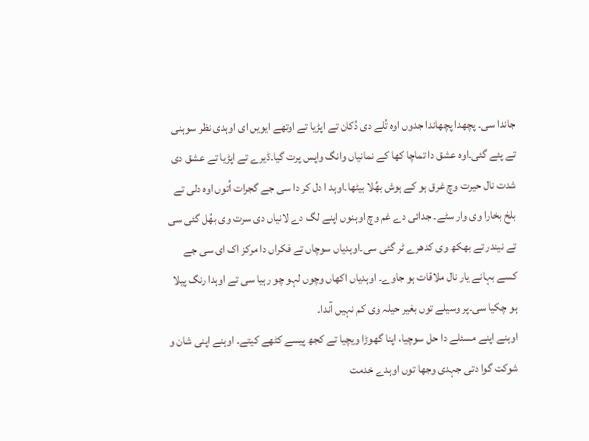جاندا سی۔ پچھدا پچھاندا جدوں اوہ تُلے دی دُکان تے اپڑیا تے اوتھے ایویں ای اوہدی نظر سوہنی تے پئے گئی۔اوہ عشق دا تماچا کھا کے نمانیاں وانگ واپس پرت گیا۔ڈیرے تے اپڑیا تے عشق دی شدت نال حیرت وچ غرق ہو کے ہوش بھُلا بیٹھا۔اوہد ا دل کر دا سی جے گجرات اُتوں اوہ دلی تے بلخ بخارا وی وار سٹے۔ جدائی دے غم وچ اوہنوں اپنے لگ دے لانیاں دی سرت وی بھُل گئی سی تے نیندر تے بھکھ وی کدھرے ٹر گئی سی۔اوہدیاں سوچاں تے فکراں دا مرکز اک ای سی جے کسے بہانے یار نال ملاقات ہو جاوے۔ اوہدیاں اکھاں وچوں لہو چو رہیا سی تے اوہدا رنگ پیلا ہو چکیا سی۔پر وسیلے توں بغیر حیلہ وی کم نہیں آندا۔
اوہنے اپنے مسئلے دا حل سوچیا، اپنا گھوڑا ویچیا تے کجھ پیسے کٹھے کیتے۔ اوہنے اپنی شان و شوکت گوا دتی جہدی وجھا توں اوہدے خدمت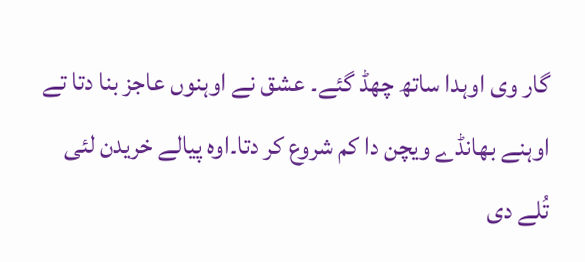گار وی اوہدا ساتھ چھڈ گئے۔ عشق نے اوہنوں عاجز بنا دتا تے اوہنے بھانڈے ویچن دا کم شروع کر دتا۔اوہ پیالے خریدن لئی تُلے دی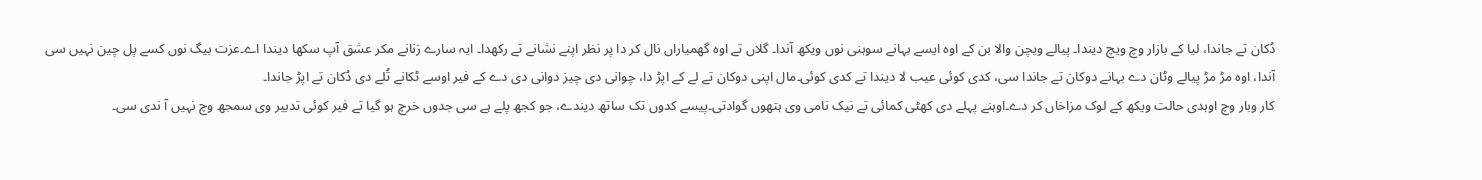دُکان تے جاندا، لیا کے بازار وچ ویچ دیندا۔ پیالے ویچن والا بن کے اوہ ایسے بہانے سوہنی نوں ویکھ آندا۔ گلاں تے اوہ گھمیاراں نال کر دا پر نظر اپنے نشانے تے رکھدا۔ ایہ سارے زنانے مکر عشق آپ سکھا دیندا اے۔عزت بیگ نوں کسے پل چین نہیں سی آندا، اوہ مڑ مڑ پیالے وٹان دے بہانے دوکان تے جاندا سی، کدی کوئی عیب لا دیندا تے کدی کوئی۔مال اپنی دوکان تے لے کے اپڑ دا، چوانی دی چیز دوانی دی دے کے فیر اوسے ٹکانے تُلے دی دُکان تے اپڑ جاندا۔
کار وبار وچ اوہدی حالت ویکھ کے لوک مزاخاں کر دے۔اوہنے پہلے دی کھٹی کمائی تے نیک نامی وی ہتھوں گوادتی۔پیسے کدوں تک ساتھ دیندے، جو کجھ پلے ہے سی جدوں خرچ ہو گیا تے فیر کوئی تدبیر وی سمجھ وچ نہیں آ ندی سی۔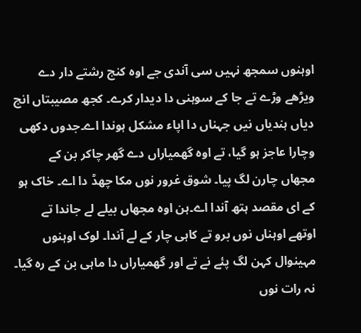اوہنوں سمجھ نہیں سی آندی جے اوہ کنج رشتے دار دے ویڑھے وڑے تے جا کے سوہنی دا دیدار کرے۔ کجھ مصیبتاں انج دیاں ہندیاں نیں جہناں دا اپاء مشکل ہوندا اے۔جدوں دکھی وچارا عاجز ہو گیا، تے اوہ گھمیاراں دے گھر چاکر بن کے مجھاں چارن لگ پیا۔ شوق غرور نوں مکا چھڈ دا اے۔ خاک ہو کے ای مقصد ہتھ آندا اے۔ہن اوہ مجھاں بیلے لے جاندا تے اوتھے اوہناں نوں برو تے کاہی چار کے لے آندا۔ لوک اوہنوں مہینوال کہن لگ پئے نے تے اور گھمیاراں دا ماہی بن کے رہ گیا۔ نہ رات نوں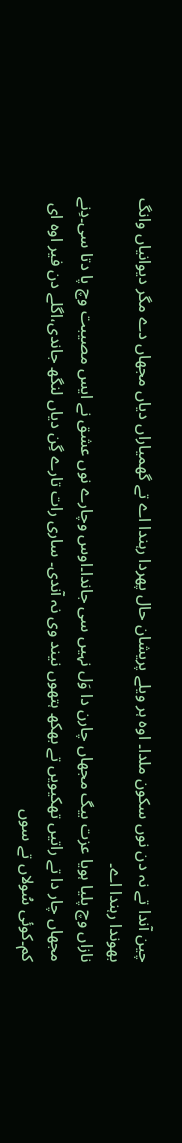چین آندا تے نہ دن نوں سکون ملدا۔ اوہ ہر ویلے پریشان حال پھردا رہندا اے تے گھمیاراں دیاں مجھاں دے مگر دیوانیاں وانگ بھوندا رہندا اے۔
نازاں وچ پلیا ہویا عزت بیگ مجھاں چارن دا وَل نہیں سی جاندا۔اوس وچارے نوں عشق نے ایس مصیبت وچ پا دتا سی۔دِنے مجھاں چار دا تے راتیں تھکیویں تے بھکھ ہتھوں نیند وی نہ آندی۔ ساری رات تارے گِن دیاں لنگھ جاندی،اگلے دن فیر اوہ ای کم۔کوئی سُولاں تے سوں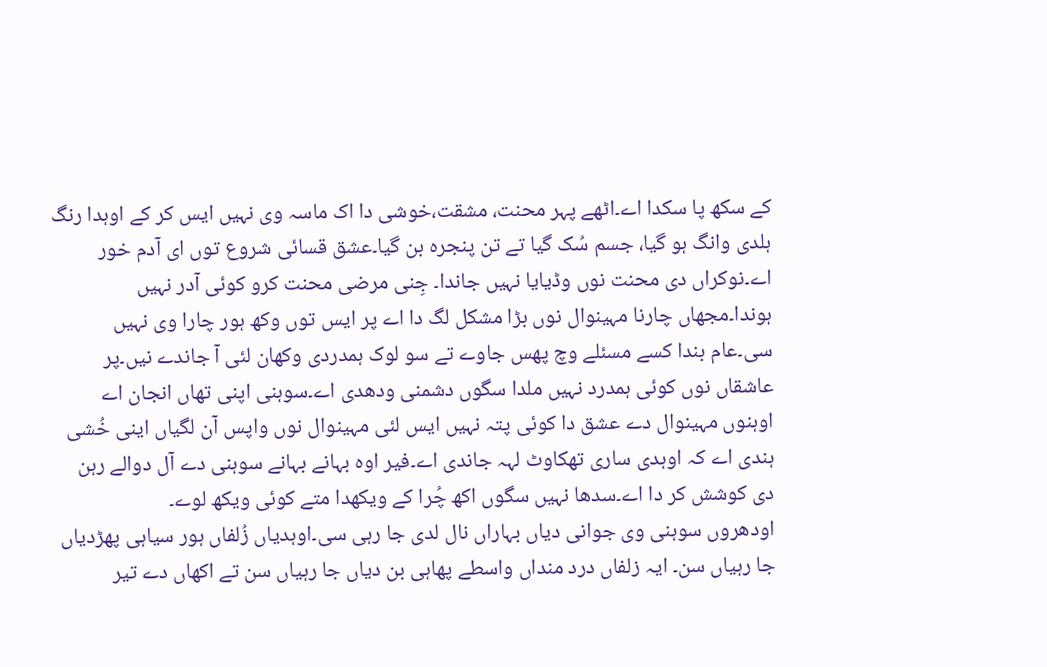کے سکھ پا سکدا اے۔اٹھے پہر محنت، مشقت،خوشی دا اک ماسہ وی نہیں ایس کر کے اوہدا رنگ ہلدی وانگ ہو گیا، جسم سُک گیا تے تن پنجرہ بن گیا۔عشق قسائی شروع توں ای آدم خور اے۔نوکراں دی محنت نوں وڈیایا نہیں جاندا۔ جِنی مرضی محنت کرو کوئی آدر نہیں ہوندا۔مجھاں چارنا مہینوال نوں بڑا مشکل لگ دا اے پر ایس توں وکھ ہور چارا وی نہیں سی۔عام بندا کسے مسئلے وچ پھس جاوے تے سو لوک ہمدردی وکھان لئی آ جاندے نیں۔پر عاشقاں نوں کوئی ہمدرد نہیں ملدا سگوں دشمنی ودھدی اے۔سوہنی اپنی تھاں انجان اے اوہنوں مہینوال دے عشق دا کوئی پتہ نہیں ایس لئی مہینوال نوں واپس آن لگیاں اینی خُشی ہندی اے کہ اوہدی ساری تھکاوٹ لہہ جاندی اے۔فیر اوہ بہانے بہانے سوہنی دے آل دوالے رہن دی کوشش کر دا اے۔سدھا نہیں سگوں اکھ چُرا کے ویکھدا متے کوئی ویکھ لوے۔
اودھروں سوہنی وی جوانی دیاں بہاراں نال لدی جا رہی سی۔اوہدیاں زُلفاں ہور سیاہی پھڑدیاں جا رہیاں سن۔ ایہ زلفاں درد منداں واسطے پھاہی بن دیاں جا رہیاں سن تے اکھاں دے تیر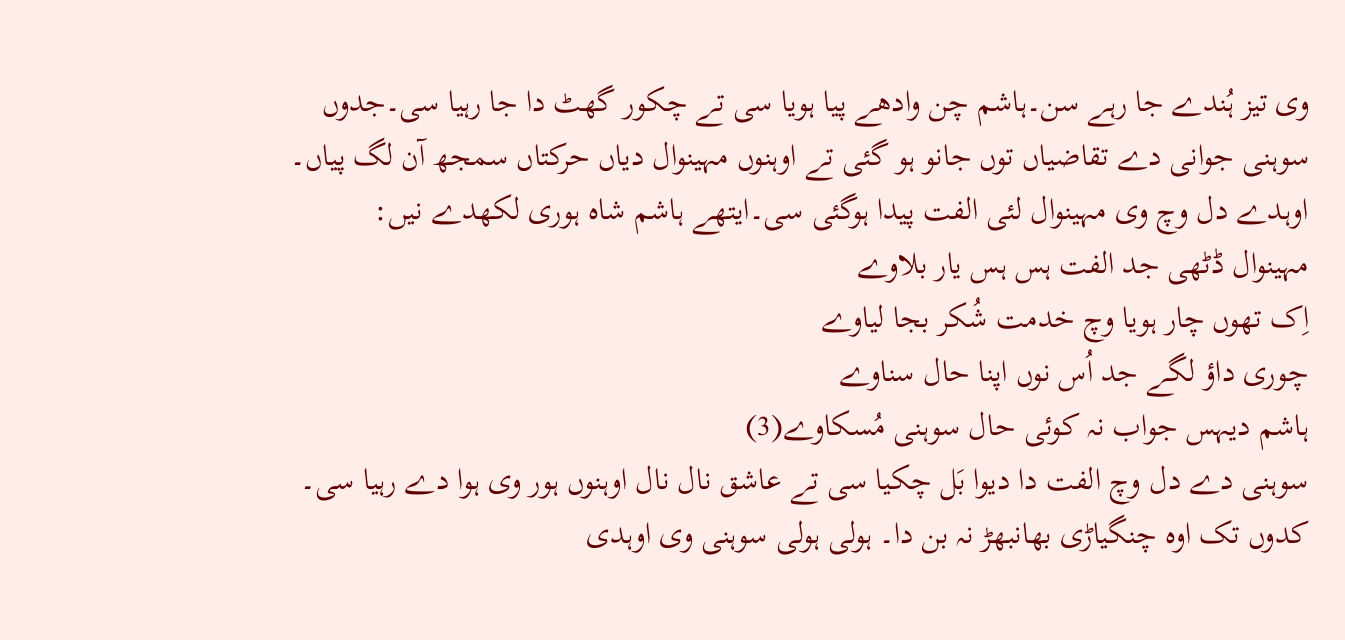وی تیز ہُندے جا رہے سن۔ہاشم چن وادھے پیا ہویا سی تے چکور گھٹ دا جا رہیا سی۔جدوں سوہنی جوانی دے تقاضیاں توں جانو ہو گئی تے اوہنوں مہینوال دیاں حرکتاں سمجھ آن لگ پیاں۔ اوہدے دل وچ وی مہینوال لئی الفت پیدا ہوگئی سی۔ایتھے ہاشم شاہ ہوری لکھدے نیں:
مہینوال ڈٹھی جد الفت ہس ہس یار بلاوے
اِک تھوں چار ہویا وچ خدمت شُکر بجا لیاوے
چوری داؤ لگے جد اُس نوں اپنا حال سناوے
ہاشم دیہس جواب نہ کوئی حال سوہنی مُسکاوے(3)
سوہنی دے دل وچ الفت دا دیوا بَل چکیا سی تے عاشق نال نال اوہنوں ہور وی ہوا دے رہیا سی۔ کدوں تک اوہ چنگیاڑی بھانبھڑ نہ بن دا۔ ہولی ہولی سوہنی وی اوہدی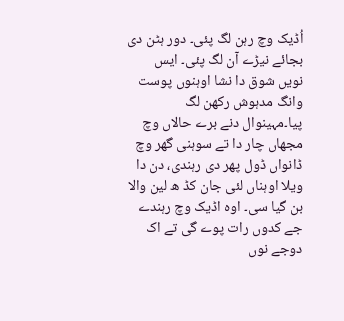اُڈیک وچ رہن لگ پئی۔ دور ہٹن دی بجائے نیڑے آن لگ پئی۔ ایس نویں شوق دا نشا اوہنوں پوست وانگ مدہوش رکھن لگ پیا۔مہینوال دنے برے حالاں وچ مجھاں چار دا تے سوہنی گھر وچ ڈانواں ڈول پھر دی رہندی، دن دا ویلا اوہناں لئی جان کڈ ھ لین والا بن گیا سی۔ اوہ اڈیک وچ رہندے جے کدوں رات پوے گی تے اک دوجے نوں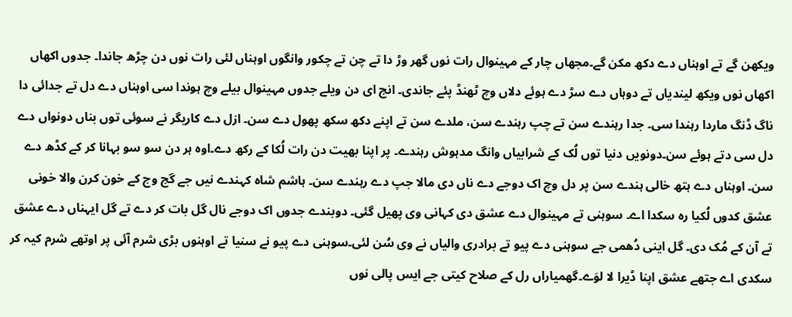ویکھن گے تے اوہناں دے دکھ مکن گے۔مجھاں چار کے مہینوال رات نوں گھر وڑ دا تے چن تے چکور وانگوں اوہناں لئی رات نوں دن چڑھ جاندا۔ جدوں اکھاں اکھاں نوں ویکھ لیندیاں تے دوہاں دے سڑ دے ہوئے دلاں وچ ٹھنڈ پئے جاندی۔ انج ای دن ویلے جدوں مہینوال بیلے وچ ہوندا سی اوہناں دے دل تے جدائی دا ناگ ڈنگ ماردا رہندا سی۔ جدا رہندے سن تے چپ رہندے سن، ملدے سن تے اپنے دکھ سکھ پھول دے سن۔ ازل دے کاریگر نے سوئی توں بناں دونواں دے دل سی دتے ہوئے سن۔دونویں دنیا توں لُک کے شرابیاں وانگ مدہوش رہندے۔ پر اپنا بھیت دن رات لُکا کے رکھ دے۔اوہ ہر دن سو سو بہانا کر کے کڈھ دے سن۔ اوہناں دے ہتھ خالی ہندے سن پر دل وچ اک دوجے دے ناں دی مالا جپ دے رہندے سن۔ ہاشم شاہ کہندے نیں جے گج وج کے خون کرن والا خونی عشق کدوں لُکیا رہ سکدا اے۔ سوہنی تے مہینوال دے عشق دی کہانی وی پھیل گئی۔ دوبندے جدوں اک دوجے نال گل بات کر دے تے گل ایہناں دے عشق تے آن کے مُک دی۔ گل اینی دُھمی جے سوہنی دے پیو تے برادری والیاں نے وی سُن لئی۔سوہنی دے پیو نے سنیا تے اوہنوں بڑی شرم آئی پر اوتھے شرم کیہ کر سکدی اے جتھے عشق اپنا ڈیرا لا لوَے۔گھمیاراں رل کے صلاح کیتی جے ایس پالی نوں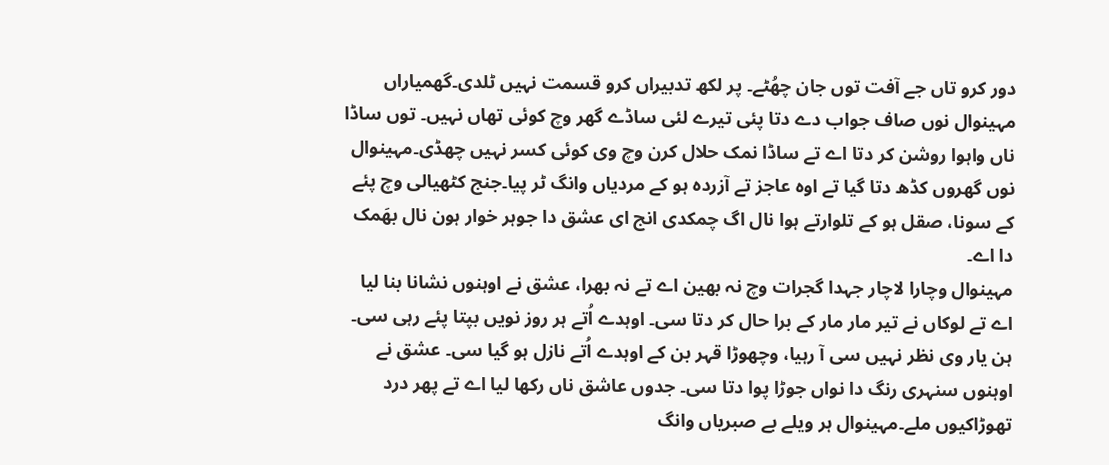دور کرو تاں جے آفت توں جان چھُٹے۔ پر لکھ تدبیراں کرو قسمت نہیں ٹلدی۔گھمیاراں مہینوال نوں صاف جواب دے دتا پئی تیرے لئی ساڈے گھر وچ کوئی تھاں نہیں۔ توں ساڈا ناں واہوا روشن کر دتا اے تے ساڈا نمک حلال کرن وچ وی کوئی کسر نہیں چھڈی۔مہینوال نوں گھروں کڈھ دتا گیا تے اوہ عاجز تے آزردہ ہو کے مردیاں وانگ ٹر پیا۔جنج کٹھیالی وچ پئے کے سونا، صقل ہو کے تلوارتے ہوا نال اگ چمکدی انج ای عشق دا جوہر خوار ہون نال بھَمک دا اے۔
مہینوال وچارا لاچار جہدا گجرات وچ نہ بھین اے تے نہ بھرا، عشق نے اوہنوں نشانا بنا لیا اے تے لوکاں نے تیر مار مار کے برا حال کر دتا سی۔ اوہدے اُتے ہر روز نویں بپتا پئے رہی سی۔ ہن یار وی نظر نہیں سی آ رہیا، وچھوڑا قہر بن کے اوہدے اُتے نازل ہو گیا سی۔ عشق نے اوہنوں سنہری رنگ دا نواں جوڑا پوا دتا سی۔ جدوں عاشق ناں رکھا لیا اے تے پھر درد تھوڑاکیوں ملے۔مہینوال ہر ویلے بے صبریاں وانگ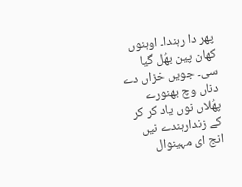پھر دا رہندا۔ اوہنوں کھان پین بھُل گیا سی۔ جویں خزاں دے دناں وچ بھنورے پھُلاں نوں یاد کر کر کے زندارہندے نیں انج ای مہینوال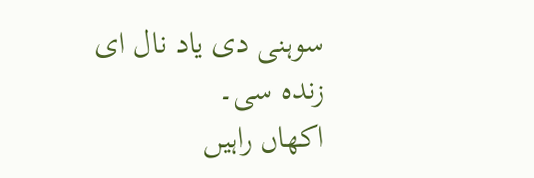سوہنی دی یاد نال ای زندہ سی۔
اکھاں راہیں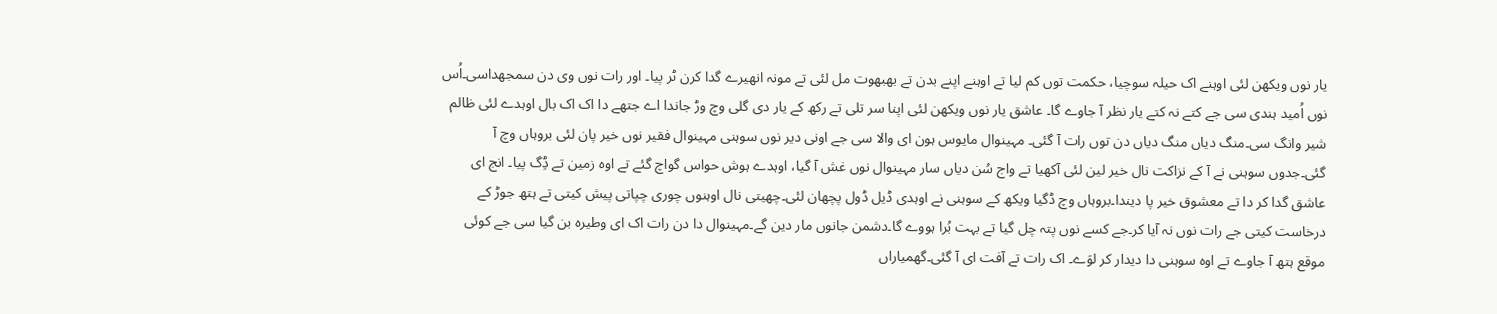یار نوں ویکھن لئی اوہنے اک حیلہ سوچیا، حکمت توں کم لیا تے اوہنے اپنے بدن تے بھبھوت مل لئی تے مونہ انھیرے گدا کرن ٹر پیا۔ اور رات نوں وی دن سمجھداسی۔اُس نوں اُمید ہندی سی جے کتے نہ کتے یار نظر آ جاوے گا۔ عاشق یار نوں ویکھن لئی اپنا سر تلی تے رکھ کے یار دی گلی وچ وڑ جاندا اے جتھے دا اک اک بال اوہدے لئی ظالم شیر وانگ سی۔منگ دیاں منگ دیاں دن توں رات آ گئی۔ مہینوال مایوس ہون ای والا سی جے اونی دیر نوں سوہنی مہینوال فقیر نوں خیر پان لئی بروہاں وچ آ گئی۔جدوں سوہنی نے آ کے نزاکت نال خیر لین لئی آکھیا تے واج سُن دیاں سار مہینوال نوں غش آ گیا، اوہدے ہوش حواس گواچ گئے تے اوہ زمین تے ڈِگ پیا۔ انج ای عاشق گدا کر دا تے معشوق خیر پا دیندا۔بروہاں وچ ڈگیا ویکھ کے سوہنی نے اوہدی ڈیل ڈول پچھان لئی۔چھیتی نال اوہنوں چوری چپاتی پیش کیتی تے ہتھ جوڑ کے درخاست کیتی جے رات نوں نہ آیا کر۔جے کسے نوں پتہ چل گیا تے بہت بُرا ہووے گا۔دشمن جانوں مار دین گے۔مہینوال دا دن رات اک ای وطیرہ بن گیا سی جے کوئی موقع ہتھ آ جاوے تے اوہ سوہنی دا دیدار کر لوَے۔ اک رات تے آفت ای آ گئی۔گھمیاراں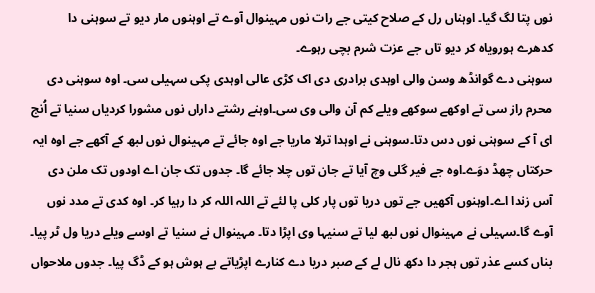نوں پتا لگ گیا۔ اوہناں رل کے صلاح کیتی جے رات نوں مہینوال آوے تے اوہنوں مار دیو تے سوہنی دا کدھرے ہورویاہ کر دیو تاں جے عزت شرم بچی رہوے۔
سوہنی دے گوانڈھ وسن والی اوہدی برادری دی اک کڑی عالی اوہدی پکی سہیلی سی۔ اوہ سوہنی دی محرم راز سی تے اوکھے سوکھے ویلے کم آن والی وی سی۔اوہنے رشتے داراں نوں مشورا کردیاں سنیا تے اُنج ای آ کے سوہنی نوں دس دتا۔سوہنی نے اوہدا ترلا ماریا جے اوہ جائے تے مہینوال نوں لبھ کے آکھے جے اوہ ایہ حرکتاں چھڈ دوَے۔اوہ جے فیر گلی وچ آیا تے جان توں چلا جائے گا۔ جدوں تک جان اے اودوں تک ملن دی آس زندا اے۔اوہنوں آکھیں جے توں دریا توں پار کلی پا لئے تے اللہ اللہ کر دا رہیا کر۔ اوہ کدی تے مدد نوں آوے گا۔سہیلی نے مہینوال نوں لبھ لیا تے سنیہا وی اپڑا دتا۔ مہینوال نے سنیا تے اوسے ویلے دریا ول ٹر پیا۔ بناں کسے عذر توں ہجر دا دکھ نال لے کے صبر دریا دے کنارے اپڑیاتے بے ہوش ہو کے ڈگ پیا۔ جدوں ملاحواں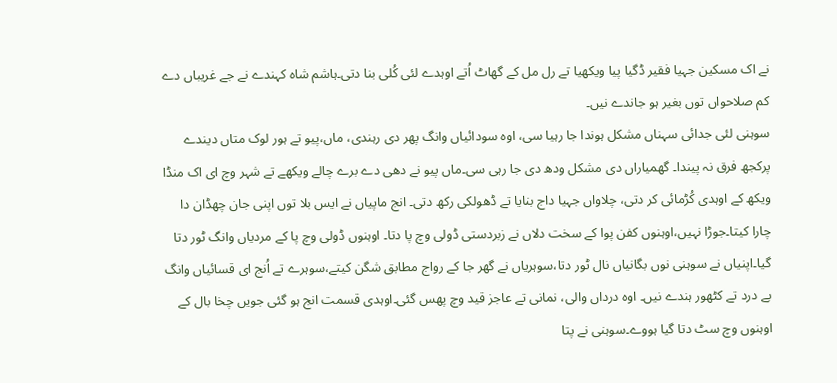نے اک مسکین جہیا فقیر ڈگیا پیا ویکھیا تے رل مل کے گھاٹ اُتے اوہدے لئی کُلی بنا دتی۔ہاشم شاہ کہندے نے جے غریباں دے کم صلاحواں توں بغیر ہو جاندے نیں۔
سوہنی لئی جدائی سہناں مشکل ہوندا جا رہیا سی، اوہ سودائیاں وانگ پھر دی رہندی، ماں،پیو تے ہور لوک متاں دیندے پرکجھ فرق نہ پیندا۔ گھمیاراں دی مشکل ودھ دی جا رہی سی۔ماں پیو نے دھی دے برے چالے ویکھے تے شہر وچ ای اک منڈا ویکھ کے اوہدی کُڑمائی کر دتی، چلاواں جہیا داج بنایا تے ڈھولکی رکھ دتی۔ انج ماپیاں نے ایس بلا توں اپنی جان چھڈان دا چارا کیتا۔جوڑا نہیں،اوہنوں کفن پوا کے سخت دلاں نے زبردستی ڈولی وچ پا دتا۔ اوہنوں ڈولی وچ پا کے مردیاں وانگ ٹور دتا گیا۔اپنیاں نے سوہنی نوں بگانیاں نال ٹور دتا،سوہریاں نے گھر جا کے رواج مطابق شگن کیتے،سوہرے تے اُنج ای قسائیاں وانگ بے درد تے کٹھور ہندے نیں۔ اوہ درداں والی، نمانی تے عاجز قید وچ پھس گئی۔اوہدی قسمت انج ہو گئی جویں چخا بال کے اوہنوں وچ سٹ دتا گیا ہووے۔سوہنی نے پتا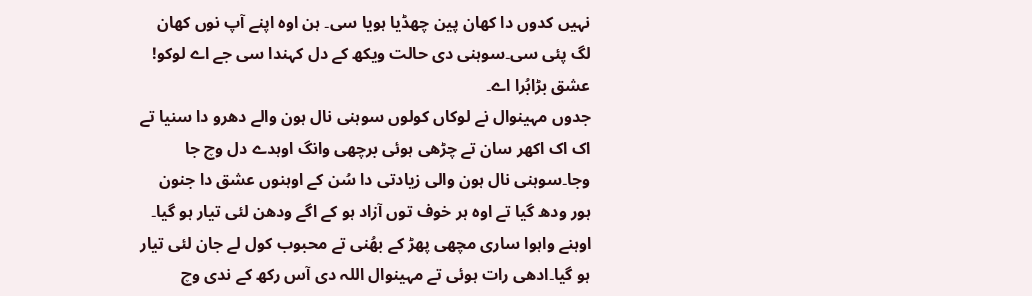نہیں کدوں دا کھان پین چھڈیا ہویا سی۔ ہن اوہ اپنے آپ نوں کھان لگ پئی سی۔سوہنی دی حالت ویکھ کے دل کہندا سی جے اے لوکو! عشق بڑابُرا اے۔
جدوں مہینوال نے لوکاں کولوں سوہنی نال ہون والے دھرو دا سنیا تے اک اک اکھر سان تے چڑھی ہوئی برچھی وانگ اوہدے دل وچ جا وجا۔سوہنی نال ہون والی زیادتی دا سُن کے اوہنوں عشق دا جنون ہور ودھ گیا تے اوہ ہر خوف توں آزاد ہو کے اگے ودھن لئی تیار ہو گیا۔ اوہنے واہوا ساری مچھی پھڑ کے بھُنی تے محبوب کول لے جان لئی تیار ہو گیا۔ادھی رات ہوئی تے مہینوال اللہ دی آس رکھ کے ندی وچ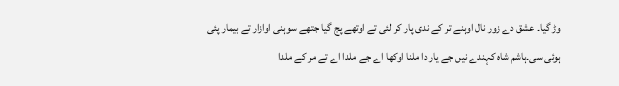وڑ گیا۔ عشق دے زور نال اوہنے تر کے ندی پار کر لئی تے اوتھے پج گیا جتھے سوہنی اوازار تے بیمار پئی ہوئی سی۔ہاشم شاہ کہندے نیں جے یار دا ملنا اوکھا اے جے ملدا اے تے مر کے ملدا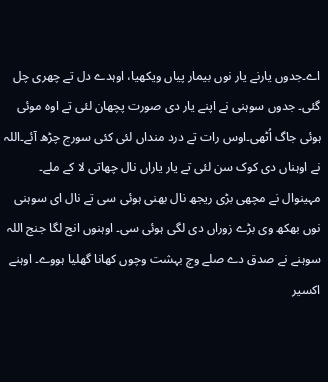اے۔جدوں یارنے یار نوں بیمار پیاں ویکھیا، اوہدے دل تے چھری چل گئی۔ جدوں سوہنی نے اپنے یار دی صورت پچھان لئی تے اوہ موئی ہوئی جاگ اُٹھی۔اوس رات تے درد منداں لئی کئی سورج چڑھ آئے۔اللہ نے اوہناں دی کوک سن لئی تے یار یاراں نال چھاتی لا کے ملے۔
مہینوال نے مچھی بڑی ریجھ نال بھنی ہوئی سی تے نال ای سوہنی نوں بھکھ وی بڑے زوراں دی لگی ہوئی سی۔ اوہنوں انج لگا جنج اللہ سوہنے نے صدق دے صلے وچ بہشت وچوں کھانا گھلیا ہووے۔ اوہنے اکسیر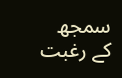سمجھ کے رغبت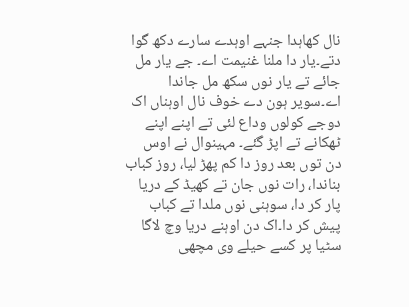نال کھاہدا جنہے اوہدے سارے دکھ گوا دتے۔یار دا ملنا غنیمت اے۔ جے یار مل جائے تے یار نوں سکھ مل جاندا اے۔سویر ہون دے خوف نال اوہناں اک دوجے کولوں وداع لئی تے اپنے اپنے ٹھکانے تے اپڑ گئے۔ مہینوال نے اوس دن توں بعد روز دا کم پھڑ لیا، روز کباب بناندا، رات نوں جان تے کھیڈ کے دریا پار کر دا، سوہنی نوں ملدا تے کباب پیش کر دا۔اک دن اوہنے دریا وچ لاگا سٹیا پر کسے حیلے وی مچھی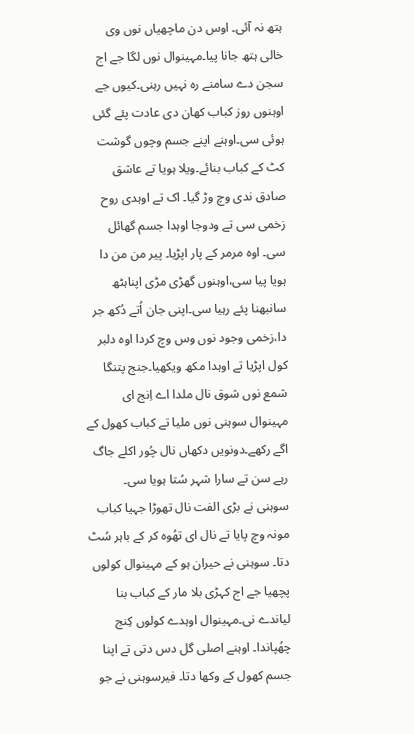ہتھ نہ آئی۔ اوس دن ماچھیاں نوں وی خالی ہتھ جانا پیا۔مہینوال نوں لگا جے اج سجن دے سامنے رہ نہیں رہنی۔کیوں جے اوہنوں روز کباب کھان دی عادت پئے گئی ہوئی سی۔اوہنے اپنے جسم وچوں گوشت کٹ کے کباب بنائے۔ویلا ہویا تے عاشق صادق ندی وچ وڑ گیا۔ اک تے اوہدی روح زخمی سی تے ودوجا اوہدا جسم گھائل سی۔ اوہ مرمر کے پار اپڑیا۔ پیر من من دا ہویا پیا سی،اوہنوں گھڑی مڑی اپناہٹھ سانبھنا پئے رہیا سی۔اپنی جان اُتے دُکھ جر دا،زخمی وجود نوں وس وچ کردا اوہ دلبر کول اپڑیا تے اوہدا مکھ ویکھیا۔جنج پتنگا شمع نوں شوق نال ملدا اے اِنج ای مہینوال سوہنی نوں ملیا تے کباب کھول کے اگے رکھے۔دونویں دکھاں نال چُور اکلے جاگ رہے سن تے سارا شہر سُتا ہویا سی۔
سوہنی نے بڑی الفت نال تھوڑا جہیا کباب مونہ وچ پایا تے نال ای تھُوہ کر کے باہر سُٹ دتا۔ سوہنی نے حیران ہو کے مہینوال کولوں پچھیا جے اج کہڑی بلا مار کے کباب بنا لیاندے نی۔مہینوال اوہدے کولوں کِنج چھُپاندا۔ اوہنے اصلی گل دس دتی تے اپنا جسم کھول کے وکھا دتا۔ فیرسوہنی نے جو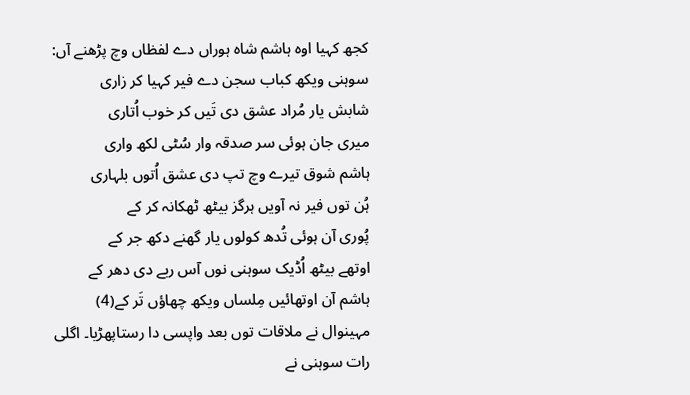کجھ کہیا اوہ ہاشم شاہ ہوراں دے لفظاں وچ پڑھنے آں:
سوہنی ویکھ کباب سجن دے فیر کہیا کر زاری
شابش یار مُراد عشق دی تَیں کر خوب اُتاری
میری جان ہوئی سر صدقہ وار سُٹی لکھ واری
ہاشم شوق تیرے وچ تپ دی عشق اُتوں بلہاری
ہُن توں فیر نہ آویں ہرگز بیٹھ ٹھکانہ کر کے
پُوری آن ہوئی تُدھ کولوں یار گھنے دکھ جر کے
اوتھے بیٹھ اُڈیک سوہنی نوں آس ربے دی دھر کے
ہاشم آن اوتھائیں مِلساں ویکھ چھاؤں تَر کے(4)
مہینوال نے ملاقات توں بعد واپسی دا رستاپھڑیا۔ اگلی رات سوہنی نے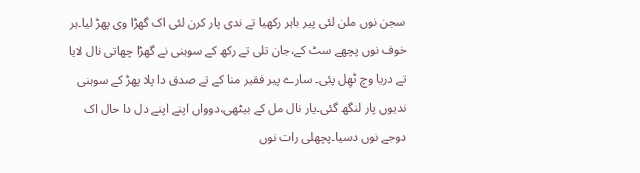سجن نوں ملن لئی پیر باہر رکھیا تے ندی پار کرن لئی اک گھڑا وی پھڑ لیا۔ہر خوف نوں پچھے سٹ کے،جان تلی تے رکھ کے سوہنی نے گھڑا چھاتی نال لایا تے دریا وچ ٹھِل پئی۔ سارے پیر فقیر منا کے تے صدق دا پلا پھڑ کے سوہنی ندیوں پار لنگھ گئی۔یار نال مل کے بیٹھی،دوواں اپنے اپنے دل دا حال اک دوجے نوں دسیا۔پچھلی رات نوں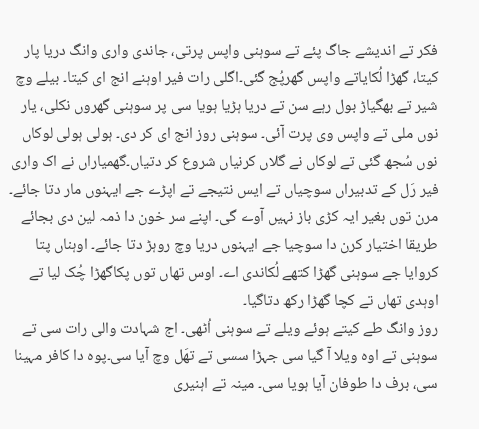فکر تے اندیشے جاگ پئے تے سوہنی واپس پرتی، جاندی واری وانگ دریا پار کیتا، گھڑا لُکایاتے واپس گھرپُج گئی۔اگلی رات فیر اوہنے انج ای کیتا۔ بیلے وچ شیر تے بھگیاڑ بول رہے سن تے دریا ہڑیا ہویا سی پر سوہنی گھروں نکلی، یار نوں ملی تے واپس وی پرت آئی۔ سوہنی روز انج ای کر دی۔ ہولی ہولی لوکاں نوں سُجھ گئی تے لوکاں نے گلاں کرنیاں شروع کر دتیاں۔گھمیاراں نے اک واری فیر رَل کے تدبیراں سوچیاں تے ایس نتیجے تے اپڑے جے ایہنوں مار دتا جائے۔ مرن توں بغیر ایہ کڑی باز نہیں آوے گی۔ اپنے سر خون دا ذمہ لین دی بجائے طریقا اختیار کرن دا سوچیا جے ایہنوں دریا وچ روہڑ دتا جائے۔ اوہناں پتا کروایا جے سوہنی گھڑا کتھے لُکاندی اے۔ اوس تھاں توں پکاگھڑا چُک لیا تے اوہدی تھاں تے کچا گھڑا رکھ دتاگیا۔
روز وانگ طے کیتے ہوئے ویلے تے سوہنی اُٹھی۔ اج شہادت والی رات سی تے سوہنی تے اوہ ویلا آ گیا سی جہڑا سسی تے تھَل وچ آیا سی۔پوہ دا کافر مہینا سی، برف دا طوفان آیا ہویا سی۔ مینہ تے اہنیری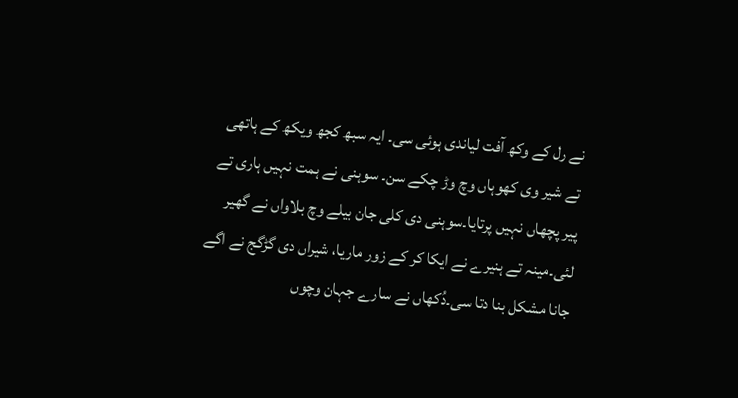نے رل کے وکھ آفت لیاندی ہوئی سی۔ ایہ سبھ کجھ ویکھ کے ہاتھی تے شیر وی کھوہاں وچ وڑ چکے سن۔ سوہنی نے ہمت نہیں ہاری تے پیر پچھاں نہیں پرتایا۔سوہنی دی کلی جان بیلے وچ بلاواں نے گھیر لئی۔مینہ تے ہنیرے نے ایکا کر کے زور ماریا، شیراں دی گڑگج نے اگے جانا مشکل بنا دتا سی۔دُکھاں نے سارے جہان وچوں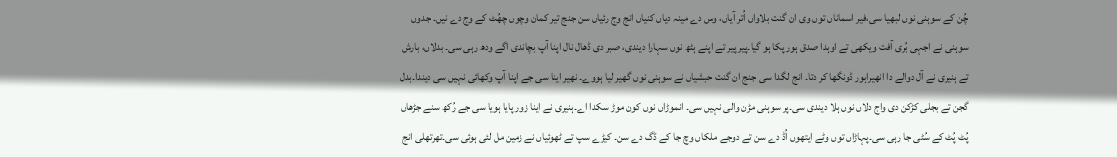چُن کے سوہنی نوں لبھیا سی،فیر اسماناں توں وی ان گنت بلاواں اُتر آیاں، وس دے مینہ دیاں کنیاں انج وج رئیاں سن جنج تیر کمان وچوں چھُٹ کے وج دے نیں۔ جدوں سوہنی نے اجہی بُری آفت ویکھی تے اوہدا صدق ہور پکا ہو گیا۔پیر پیر تے اپنے ہٹھ نوں سہارا دیندی، صبر دی ڈھال نال اپنا آپ بچاندی اگے ودھ رہی سی۔ بدلاں، بارش تے ہنیری نے آل دوالے دا انھیراہور ڈونگھا کر دتا۔ انج لگدا سی جنج ان گنت حبشیاں نے سوہنی نوں گھیر لیا ہووے۔ نھیر اینا سی جے اپنا آپ وکھائی نہیں سی دیندا۔بدل گجن تے بجلی کڑکن دی واج دلاں نوں ہلا دیندی سی۔پر سوہنی مڑن والی نہیں سی۔ انموڑاں نوں کون موڑ سکدا اے۔ہنیری نے اینا زور پایا ہویا سی جے رُکھ سنے جڑھاں پُٹ پُٹ کے سُٹی جا رہی سی۔پہاڑاں توں وٹے ایتھوں اُڈ دے سن تے دوجے ملکاں وچ جا کے ڈگ دے سن۔ کیڑے سپ تے ٹھوئیاں نے زمین مل لئی ہوئی سی۔تھرتھلی انج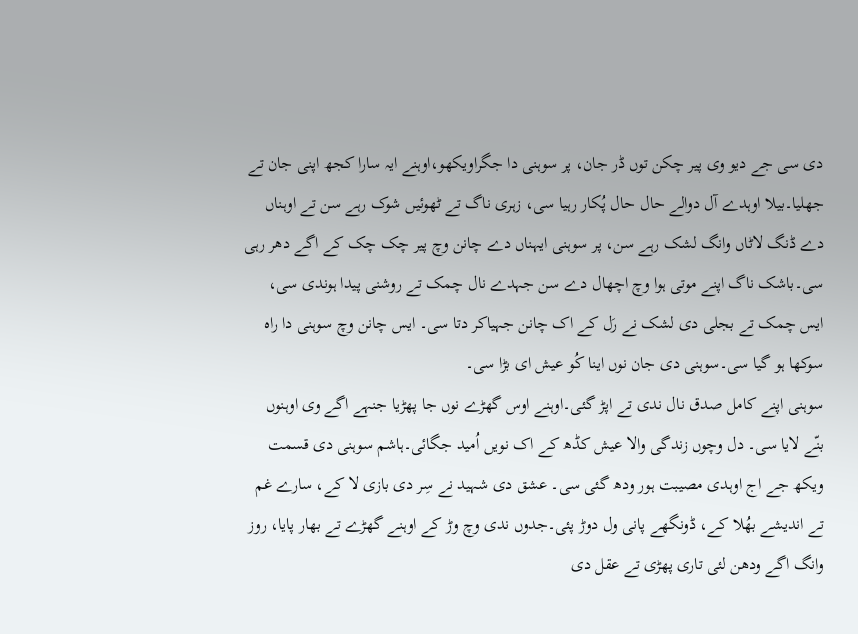دی سی جے دیو وی پیر چکن توں ڈر جان، پر سوہنی دا جگراویکھو،اوہنے ایہ سارا کجھ اپنی جان تے جھلیا۔بیلا اوہدے آل دوالے حال حال پُکار رہیا سی، زہری ناگ تے ٹھوئیں شوک رہے سن تے اوہناں دے ڈنگ لاٹاں وانگ لشک رہے سن، پر سوہنی ایہناں دے چانن وچ پیر چک چک کے اگے دھر رہی سی۔باشک ناگ اپنے موتی ہوا وچ اچھال دے سن جہدے نال چمک تے روشنی پیدا ہوندی سی، ایس چمک تے بجلی دی لشک نے رَل کے اک چانن جہیاکر دتا سی۔ ایس چانن وچ سوہنی دا راہ سوکھا ہو گیا سی۔سوہنی دی جان نوں اینا کُو عیش ای بڑا سی۔
سوہنی اپنے کامل صدق نال ندی تے اپڑ گئی۔اوہنے اوس گھڑے نوں جا پھڑیا جنہے اگے وی اوہنوں بنّے لایا سی۔ دل وچوں زندگی والا عیش کڈھ کے اک نویں اُمید جگائی۔ہاشم سوہنی دی قسمت ویکھ جے اج اوہدی مصیبت ہور ودھ گئی سی۔ عشق دی شہید نے سِر دی بازی لا کے، سارے غم تے اندیشے بھُلا کے، ڈونگھے پانی ول دوڑ پئی۔جدوں ندی وچ وڑ کے اوہنے گھڑے تے بھار پایا، روز وانگ اگے ودھن لئی تاری پھڑی تے عقل دی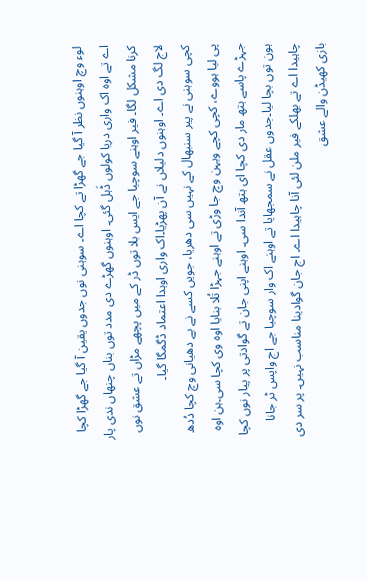لوء وچ اوہنوں نظر آ گیا جے گھڑا تے کچا اے۔ سوہنی نوں جدوں یقین آ گیا جے گھڑا کچا اے تے اوہ اک واری دریا کولوں ڈَہل گئی۔ اوہنوں گھڑے دی مدد توں بناں چنھاں ندی پار کرنا مشکل لگا۔ فیر اوہنے سوچیا جے ایس بلا توں ڈر کے میں پچھے مڑاں تے عشق نوں لاج لگ دی اے۔ اوہنوں دلیلاں نے آن پھڑیا۔اک واری اوہدا اعتماد ڈگمگا گیا۔
کچی سوہنی نے پیر سنبھال کے نہیں سی دھریا، جویں کسے نے بے دھیانی وچ کچا دُدھ پی لیا ہووے، کچی کچے ویہن وچ جا وڑی تے اوہنے جہڑا تُلا بنایا اوہ وی کچا سی۔ہن اوہ جہڑے پاسے ہتھ مار دی کچا ای ہتھ آندا سی۔ اوہنے اپنی جان تے گوادتی پر پیار نوں کچا ہون توں بچا لیا۔جدوں عقل نے سمجھایا تے اوہنے اک وار سوچیا جے اج واپس ٹر جانا چاہیدا اے تے بھلکے فیر ملن لئی آنا چاہیدا اے۔ اج جان گوادینا مناسب نہیں۔ پر سر دی بازی کھیڈن والے عشق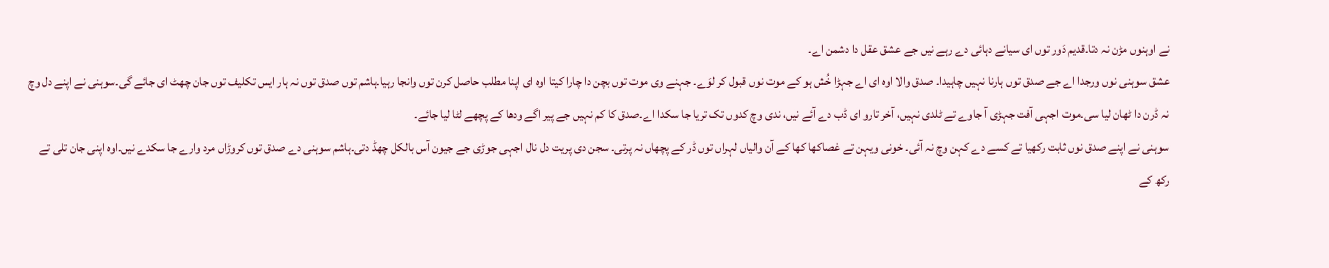نے اوہنوں مڑن نہ دتا۔قدیم دَور توں ای سیانے دہائی دے رہے نیں جے عشق عقل دا دشمن اے۔
عشق سوہنی نوں ورجدا اے جے صدق توں ہارنا نہیں چاہیدا۔ صدق والا اوہ ای اے جہڑا خُش ہو کے موت نوں قبول کر لوَے۔ جہنے وی موت توں بچن دا چارا کیتا اوہ ای اپنا مطلب حاصل کرن توں وانجا رہیا۔ہاشم توں صدق توں نہ ہار ایس تکلیف توں جان چھٹ ای جائے گی۔سوہنی نے اپنے دل وچ نہ ڈرن دا ٹھان لیا سی۔موت اجہی آفت جہڑی آ جاوے تے ٹلدی نہیں، آخر تارو ای ڈب دے آئے نیں، ندی وچ کدوں تک تریا جا سکدا اے۔صدق کا کم نہیں جے پیر اگے ودھا کے پچھے لٹا لیا جائے۔
سوہنی نے اپنے صدق نوں ثابت رکھیا تے کسے دے کہن وچ نہ آئی۔ خونی ویہن تے غصاکھا کھا کے آن والیاں لہراں توں ڈر کے پچھاں نہ پرتی۔ سجن دی پریت دل نال اجہی جوڑی جے جیون آس بالکل چھڈ دتی۔ہاشم سوہنی دے صدق توں کروڑاں مرد وارے جا سکدے نیں۔اوہ اپنی جان تلی تے رکھ کے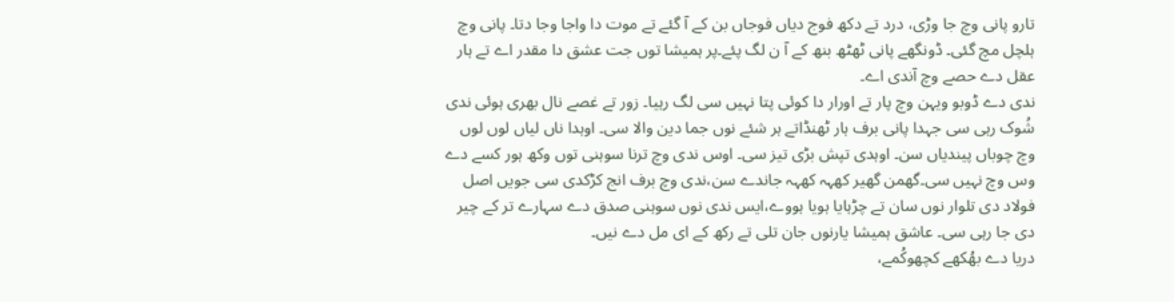تارو پانی وچ جا وڑی، درد تے دکھ فوج دیاں فوجاں بن کے آ گئے تے موت دا واجا وجا دتا۔ پانی وچ ہلچل مچ گئی۔ ڈونگھے پانی ٹھٹھ بنھ کے آ ن لگ پئے۔پر ہمیشا توں جت عشق دا مقدر اے تے ہار عقل دے حصے وچ آندی اے۔
ندی دے ڈوبو ویہن وچ پار تے اورار دا کوئی پتا نہیں سی لگ رہیا۔ زور تے غصے نال بھری ہوئی ندی شُوک رہی سی جہدا پانی برف ہار ٹھنڈاتے ہر شئے نوں جما دین والا سی۔ اوہدا ناں لیاں لوں لوں وچ چوباں پیندیاں سن۔ اوہدی تپش بڑی تیز سی۔ اوس ندی وچ ترنا سوہنی توں وکھ ہور کسے دے وس وچ نہیں سی۔گھمن گھیر کھہہ کھہہ جاندے سن،ندی وچ برف انج کڑکدی سی جویں اصل فولاد دی تلوار نوں سان تے چڑہایا ہویا ہووے،ایس ندی نوں سوہنی صدق دے سہارے تر کے چیر دی جا رہی سی۔ عاشق ہمیشا یارنوں جان تلی تے رکھ کے ای مل دے نیں۔
دریا دے بھُکھے کچھوکُمے،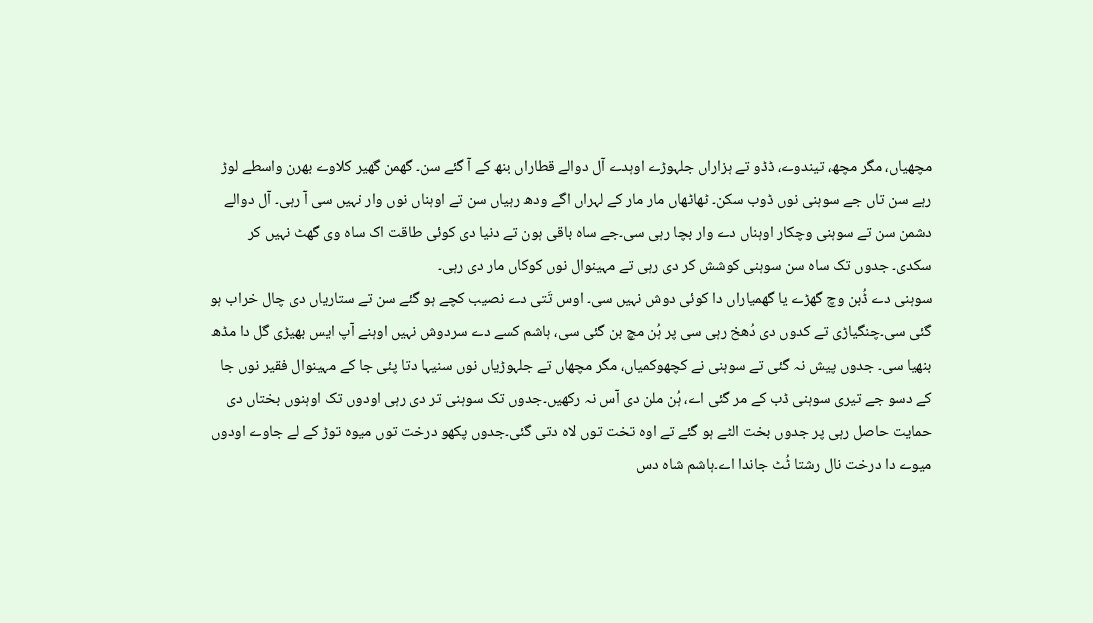مچھیاں، مگر مچھ، تیندوے، ڈڈو تے ہزاراں جلہوڑے اوہدے آل دوالے قطاراں بنھ کے آ گئے سن۔ گھمن گھیر کلاوے بھرن واسطے لوڑ رہے سن تاں جے سوہنی نوں ڈوب سکن۔ ٹھاٹھاں مار مار کے لہراں اگے ودھ رہیاں سن تے اوہناں نوں وار نہیں سی آ رہی۔ آل دوالے دشمن سن تے سوہنی وچکار اوہناں دے وار بچا رہی سی۔جے ساہ باقی ہون تے دنیا دی کوئی طاقت اک ساہ وی گھٹ نہیں کر سکدی۔ جدوں تک ساہ سن سوہنی کوشش کر دی رہی تے مہینوال نوں کوکاں مار دی رہی۔
سوہنی دے ڈُبن وچ گھڑے یا گھمیاراں دا کوئی دوش نہیں سی۔ اوس تَتی دے نصیب کچے ہو گئے سن تے ستاریاں دی چال خراب ہو گئی سی۔چنگیاڑی تے کدوں دی دُھخ رہی سی پر ہُن مچ بن گئی سی، ہاشم کسے دے سردوش نہیں اوہنے آپ ایس بھیڑی گل دا مڈھ بنھیا سی۔ جدوں پیش نہ گئی تے سوہنی نے کچھوکمیاں، مگر مچھاں تے جلہوڑیاں نوں سنیہا دتا پئی جا کے مہینوال فقیر نوں جا کے دسو جے تیری سوہنی ڈب کے مر گئی اے، ہُن ملن دی آس نہ رکھیں۔جدوں تک سوہنی تر دی رہی اودوں تک اوہنوں بختاں دی حمایت حاصل رہی پر جدوں بخت الٹے ہو گئے تے اوہ تخت توں لاہ دتی گئی۔جدوں پکھو درخت توں میوہ توڑ کے لے جاوے اودوں میوے دا درخت نال رشتا ٹُٹ جاندا اے۔ہاشم شاہ دس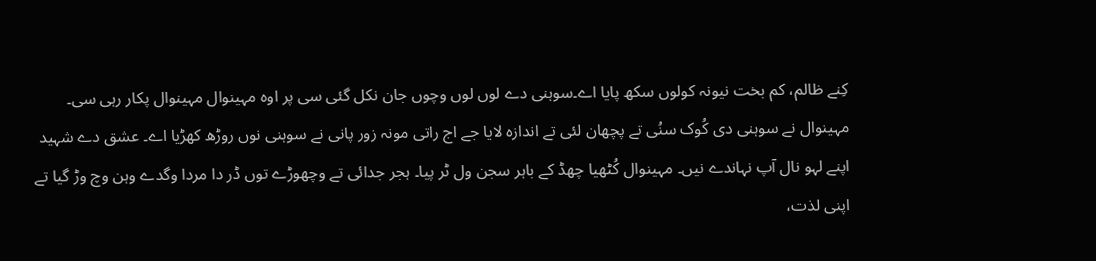کِنے ظالم، کم بخت نیونہ کولوں سکھ پایا اے۔سوہنی دے لوں لوں وچوں جان نکل گئی سی پر اوہ مہینوال مہینوال پکار رہی سی۔
مہینوال نے سوہنی دی کُوک سنُی تے پچھان لئی تے اندازہ لایا جے اج راتی مونہ زور پانی نے سوہنی نوں روڑھ کھڑیا اے۔ عشق دے شہید اپنے لہو نال آپ نہاندے نیں۔ مہینوال کُٹھیا چھڈ کے باہر سجن ول ٹر پیا۔ ہجر جدائی تے وچھوڑے توں ڈر دا مردا وگدے وہن وچ وڑ گیا تے اپنی لذت،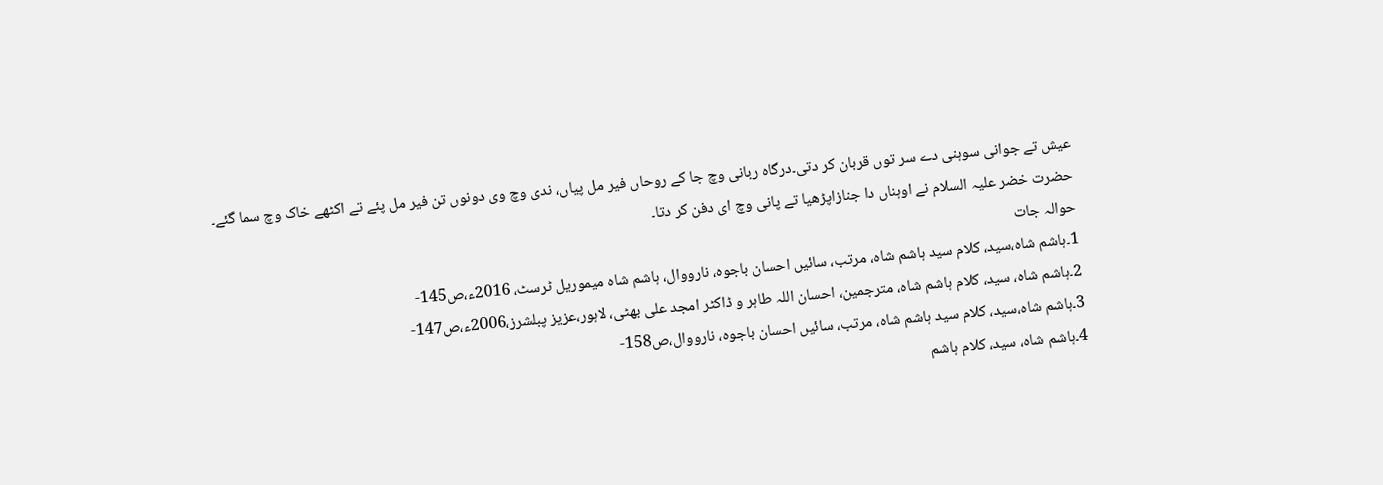عیش تے جوانی سوہنی دے سر توں قربان کر دتی۔درگاہ ربانی وچ جا کے روحاں فیر مل پیاں، ندی وچ وی دونوں تن فیر مل پئے تے اکٹھے خاک وچ سما گئے۔ حضرت خضر علیہ السلام نے اوہناں دا جنازاپڑھیا تے پانی وچ ای دفن کر دتا۔
حوالہ جات
1۔ہاشم شاہ،سید، کلام سید ہاشم شاہ، مرتب، سائیں احسان باجوہ، نارووال، ہاشم شاہ میموریل ٹرسٹ، 2016ء،ص145-
2۔ہاشم شاہ، سید، کلام ہاشم شاہ، مترجمین، احسان اللہ طاہر و ڈاکٹر امجد علی بھٹی، لاہور،عزیز پبلشرز،2006ء،ص147-
3۔ہاشم شاہ،سید، کلام سید ہاشم شاہ، مرتب، سائیں احسان باجوہ، نارووال،ص158-
4۔ہاشم شاہ، سید، کلام ہاشم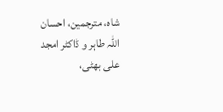شاہ، مترجمین، احسان اللہ طاہر و ڈاکٹر امجد علی بھٹی،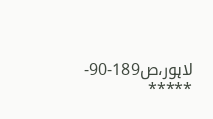لاہور،ص189-90-
٭٭٭٭٭